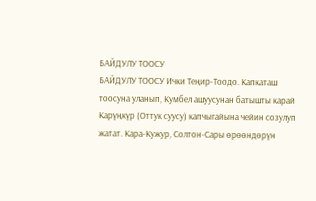БАЙДУЛУ ТООСУ
БАЙДУЛУ ТООСУ Ички Теңир-Тоодо. Капкаташ тоосуна уланып, Кумбел ашуусунан батышты карай Карүңкүр (Оттук суусу) капчыгайына чейин созулуп жатат. Кара-Кужур, Солтон-Сары өрөөндөрүн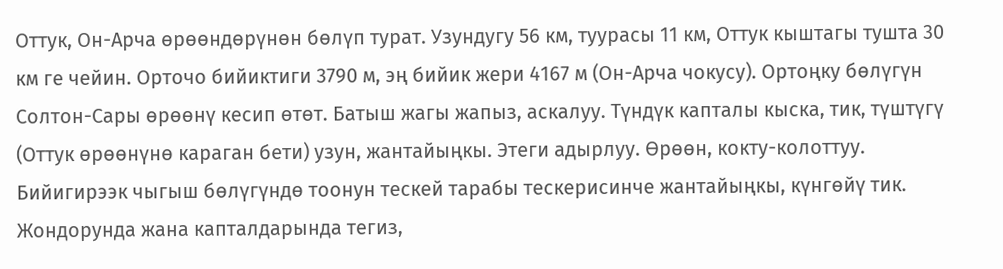Оттук, Он-Арча өрөөндөрүнөн бөлүп турат. Узундугу 56 км, туурасы 11 км, Оттук кыштагы тушта 30 км ге чейин. Орточо бийиктиги 3790 м, эң бийик жери 4167 м (Он-Арча чокусу). Ортоңку бөлүгүн Солтон-Сары өрөөнү кесип өтөт. Батыш жагы жапыз, аскалуу. Түндүк капталы кыска, тик, түштүгү (Оттук өрөөнүнө караган бети) узун, жантайыңкы. Этеги адырлуу. Өрөөн, кокту-колоттуу. Бийигирээк чыгыш бөлүгүндө тоонун тескей тарабы тескерисинче жантайыңкы, күнгөйү тик. Жондорунда жана капталдарында тегиз,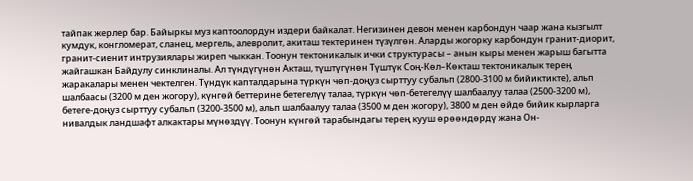тайпак жерлер бар. Байыркы муз каптоолордун издери байкалат. Негизинен девон менен карбондун чаар жана кызгылт кумдук, конгломерат, сланец, мергель, алевролит, акиташ тектеринен түзүлгөн. Аларды жогорку карбондун гранит-диорит, гранит-сиенит интрузиялары жиреп чыккан. Тоонун тектоникалык ички структурасы – анын кыры менен жарыш багытта жайгашкан Байдулу синклиналы. Ал түндүгүнөн Акташ, түштүгүнөн Түштүк Соң-Көл–Көкташ тектоникалык терең жаракалары менен чектелген. Түндүк капталдарына түркүн чөп-доңуз сырттуу субальп (2800-3100 м бийиктикте), альп шалбаасы (3200 м ден жогору), күнгөй беттерине бетегелүү талаа, түркүн чөп-бетегелүү шалбаалуу талаа (2500-3200 м), бетеге-доңуз сырттуу субальп (3200-3500 м), альп шалбаалуу талаа (3500 м ден жогору), 3800 м ден өйдө бийик кырларга нивалдык ландшафт алкактары мүнөздүү. Тоонун күнгөй тарабындагы терең кууш өрөөндөрдү жана Он-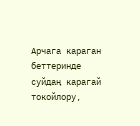Арчага караган беттеринде суйдаң карагай токойлору,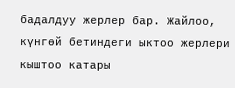бадалдуу жерлер бар. Жайлоо, күнгөй бетиндеги ыктоо жерлери кыштоо катары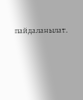пайдаланылат.